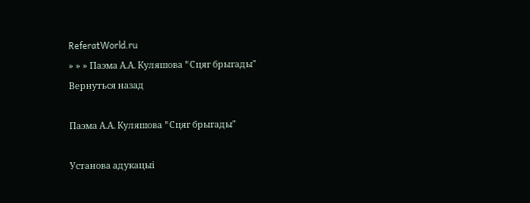ReferatWorld.ru
» » » Паэма А.А. Куляшова "Cцяг брыгады"
Вернуться назад

Паэма А.А. Куляшова "Cцяг брыгады"

Установа адукацыі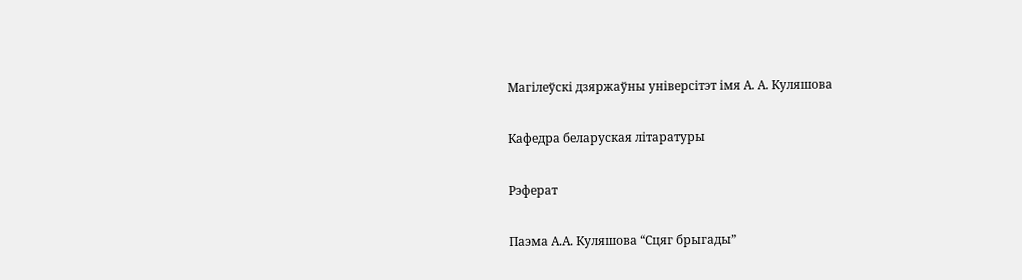Магілеўскі дзяржаўны універсітэт імя А. А. Куляшова

Кафедра беларуская літаратуры

Рэферат

Паэма А.А. Куляшова “Сцяг брыгады”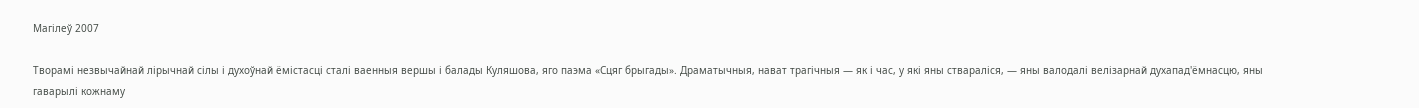Магілеў 2007

Творамі незвычайнай лірычнай сілы і духоўнай ёмістасці сталі ваенныя вершы і балады Куляшова, яго паэма «Сцяг брыгады». Драматычныя, нават трагічныя — як і час, у які яны ствараліся, — яны валодалі велізарнай духапад'ёмнасцю, яны гаварылі кожнаму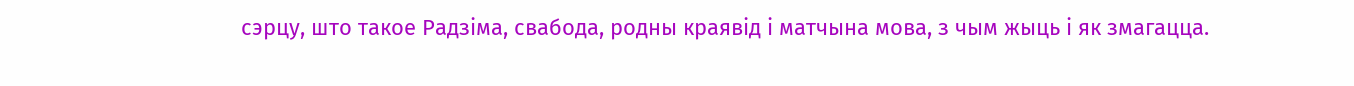сэрцу, што такое Радзіма, свабода, родны краявід і матчына мова, з чым жыць і як змагацца.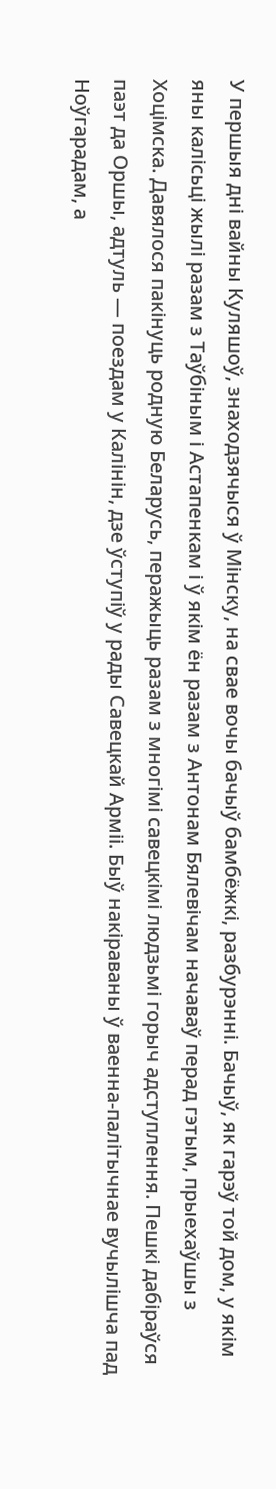У першыя дні вайны Куляшоў, знаходзячыся ў Мінску, на свае вочы бачыў бамбёжкі, разбурэнні. Бачыў, як гарэў той дом, у якім яны калісьці жылі разам з Таўбіным і Астапенкам і ў якім ён разам з Антонам Бялевічам начаваў перад гэтым, прыехаўшы з Хоцімска. Давялося пакінуць родную Беларусь, перажыць разам з многімі савецкімі людзьмі горыч адступлення. Пешкі дабіраўся паэт да Оршы, адтуль — поездам у Калінін, дзе ўступіў у рады Савецкай Арміі. Быў накіраваны ў ваенна-палітычнае вучылішча пад Ноўгарадам, а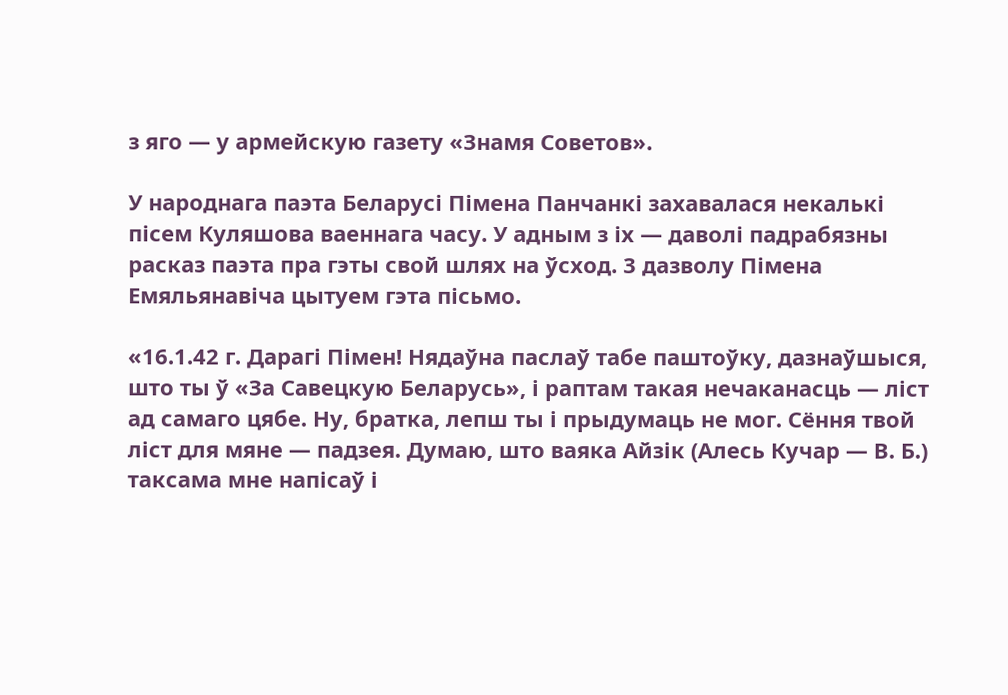з яго — у армейскую газету «Знамя Советов».

У народнага паэта Беларусі Пімена Панчанкі захавалася некалькі пісем Куляшова ваеннага часу. У адным з іх — даволі падрабязны расказ паэта пра гэты свой шлях на ўсход. 3 дазволу Пімена Емяльянавіча цытуем гэта пісьмо.

«16.1.42 г. Дарагі Пімен! Нядаўна паслаў табе паштоўку, дазнаўшыся, што ты ў «За Савецкую Беларусь», і раптам такая нечаканасць — ліст ад самаго цябе. Ну, братка, лепш ты і прыдумаць не мог. Сёння твой ліст для мяне — падзея. Думаю, што ваяка Айзік (Алесь Кучар — В. Б.) таксама мне напісаў і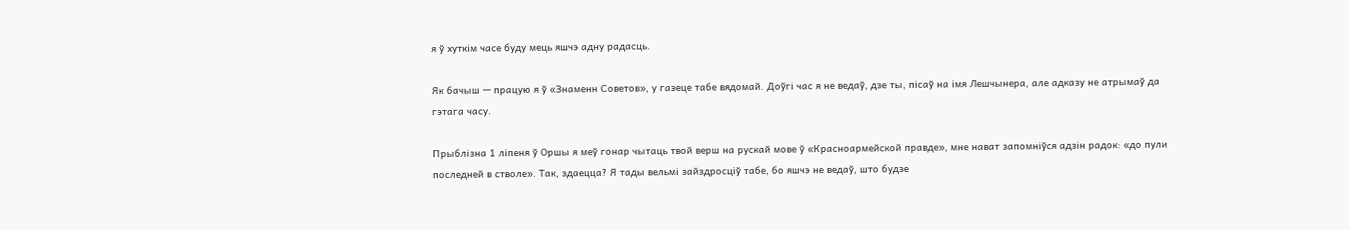я ў хуткім часе буду мець яшчэ адну радасць.

Як бачыш — працую я ў «Знаменн Советов», у газеце табе вядомай. Доўгі час я не ведаў, дзе ты, пісаў на імя Лешчынера, але адказу не атрымаў да гэтага часу.

Прыблізна 1 ліпеня ў Оршы я меў гонар чытаць твой верш на рускай мове ў «Красноармейской правде», мне нават запомніўся адзін радок: «до пули последней в стволе». Так, здаецца? Я тады вельмі зайздросціў табе, бо яшчэ не ведаў, што будзе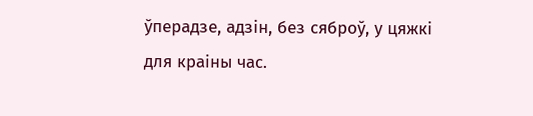ўперадзе, адзін, без сяброў, у цяжкі для краіны час.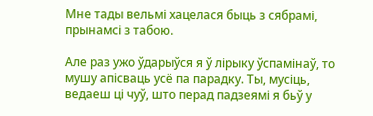Мне тады вельмі хацелася быць з сябрамі, прынамсі з табою.

Але раз ужо ўдарыўся я ў лірыку ўспамінаў, то мушу апісваць усё па парадку. Ты, мусіць, ведаеш ці чуў, што перад падзеямі я бьў у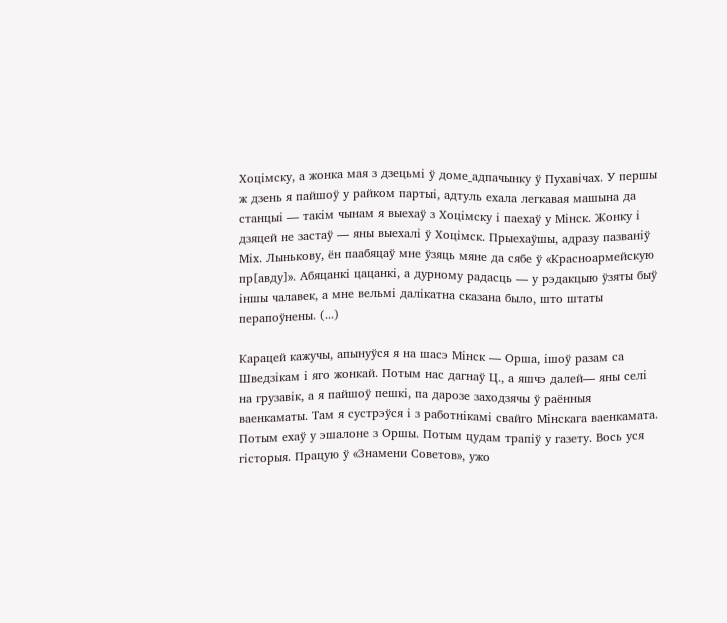Хоцімску, а жонка мая з дзецьмі ў доме_адпачынку ў Пухавічах. У першы ж дзень я пайшоў у райком партыі, адтуль ехала легкавая машына да станцыі — такім чынам я выехаў з Хоцімску і паехаў у Мінск. Жонку і дзяцей не застаў — яны выехалі ў Хоцімск. Прыехаўшы, адразу пазваніў Міх. Лынькову, ён паабяцаў мне ўзяць мяне да сябе ў «Красноармейскую пр[авду]». Абяцанкі цацанкі, а дурному радасць — у рэдакцыю ўзяты быў іншы чалавек, а мне вельмі далікатна сказана было, што штаты перапоўнены. (...)

Карацей кажучы, апынуўся я на шасэ Мінск — Орша, ішоў разам са Шведзікам і яго жонкай. Потым нас дагнаў Ц., а яшчэ далей— яны селі на грузавік, а я пайшоў пешкі, па дарозе заходзячы ў раённыя ваенкаматы. Там я сустрэўся і з работнікамі свайго Мінскага ваенкамата. Потым ехаў у эшалоне з Оршы. Потым цудам трапіў у газету. Вось уся гісторыя. Працую ў «Знамени Советов», ужо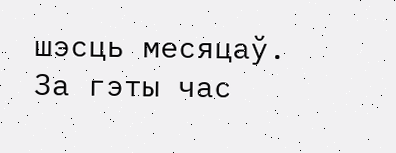шэсць месяцаў. За гэты час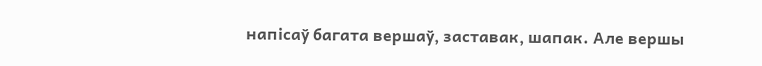напісаў багата вершаў, заставак, шапак. Але вершы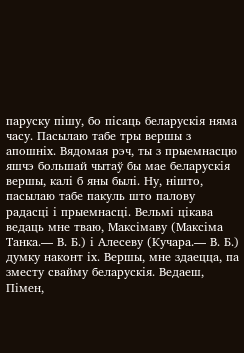паруску пішу, бо пісаць беларускія няма часу. Пасылаю табе тры вершы з апошніх. Вядомая рэч, ты з прыемнасцю яшчэ большай чытаў бы мае беларускія вершы, калі б яны былі. Ну, нішто, пасылаю табе пакуль што палову радасці і прыемнасці. Вельмі цікава ведаць мне тваю, Максімаву (Максіма Танка.— В. Б.) і Алесеву (Кучара.— В. Б.) думку наконт іх. Вершы, мне здаецца, па зместу свайму беларускія. Ведаеш, Пімен,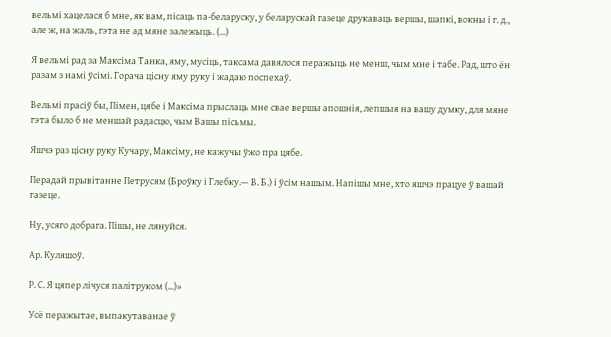вельмі хацелася б мне, як вам, пісаць па-беларуску, у беларускай газеце друкаваць вершы, шапкі, вокны і г. д., але ж, на жаль, гэта не ад мяне залежыць. (...)

Я вельмі рад за Максіма Танка, яму, мусіць, таксама давялося перажыць не менш, чым мне і табе. Рад, што ён разам з намі ўсімі. Горача цісну яму руку і жадаю поспехаў.

Вельмі прасіў бы, Пімен, цябе і Максіма прыслаць мне свае вершы апошнія, лепшыя на вашу думку, для мяне гэта было б не меншай радасцю, чым Вашы пісьмы.

Яшчэ раз цісну руку Кучару, Максіму, не кажучы ўжо пра цябе.

Перадай прывітанне Петрусям (Броўку і Глебку.— В. Б.) і ўсім нашым. Напішы мне, хто яшчэ працуе ў вашай газеце.

Ну, усяго добрага. Пішы, не лянуйся.

Ар. Куляшоў.

Р. С. Я цяпер лічуся палітруком (...)»

Усё перажытае, выпакутаванае ў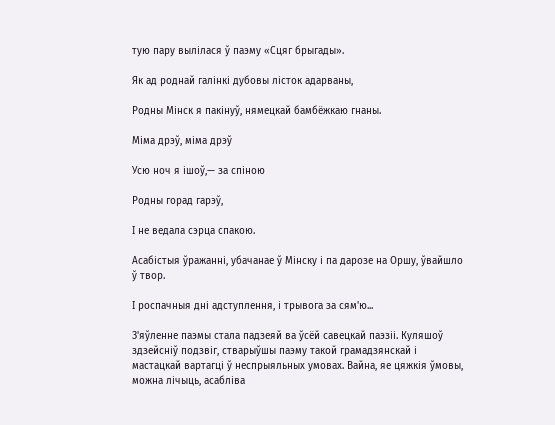тую пару вылілася ў паэму «Сцяг брыгады».

Як ад роднай галінкі дубовы лісток адарваны,

Родны Мінск я пакінуў, нямецкай бамбёжкаю гнаны.

Міма дрэў, міма дрэў

Усю ноч я ішоў,— за спіною

Родны горад гарэў,

I не ведала сэрца спакою.

Асабістыя ўражанні, убачанае ў Мінску і па дарозе на Оршу, ўвайшло ў твор.

I роспачныя дні адступлення, і трывога за сям'ю...

З'яўленне паэмы стала падзеяй ва ўсёй савецкай паэзіі. Куляшоў здзейсніў подзвіг, стварыўшы паэму такой грамадзянскай і мастацкай вартагці ў неспрыяльных умовах. Вайна, яе цяжкія ўмовы, можна лічыць, асабліва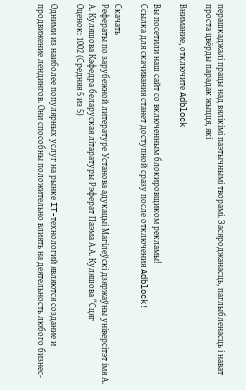перашкаджалі працы над вялікімі паэтычнымі творамі. Засяроджанасць, паглыбленасць і нават проста цвёрды парадак жыцця, які

Внимание, отключите Adblock

Вы посетили наш сайт со включенным блокировщиком рекламы!
Ссылка для скачивания станет доступной сразу после отключения Adblock!

Скачать
Рефераты по зарубежной литературе Установа адукацыі Магілеўскі дзяржаўны універсітэт імя А. А. Куляшова Кафедра беларуская літаратуры Рэферат Паэма А.А. Куляшова “Сцяг
Оценок: 1002 (Средняя 5 из 5)

Одними из наиболее популярных услуг на рынке IT-технологий являются создание и продвижение лендингов. Они способны положительно влиять на деятельность любого бизнес-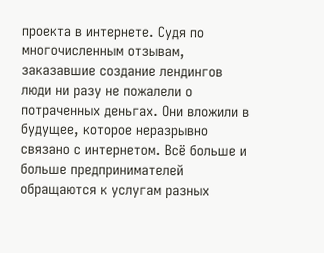проекта в интернете. Судя по многочисленным отзывам, заказавшие создание лендингов люди ни разу не пожалели о потраченных деньгах. Они вложили в будущее, которое неразрывно связано с интернетом. Всё больше и больше предпринимателей обращаются к услугам разных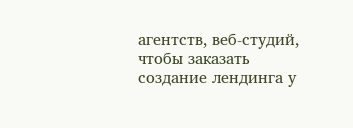агентств, веб-студий, чтобы заказать создание лендинга у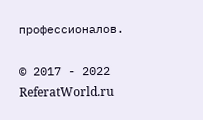профессионалов.

© 2017 - 2022 ReferatWorld.ru